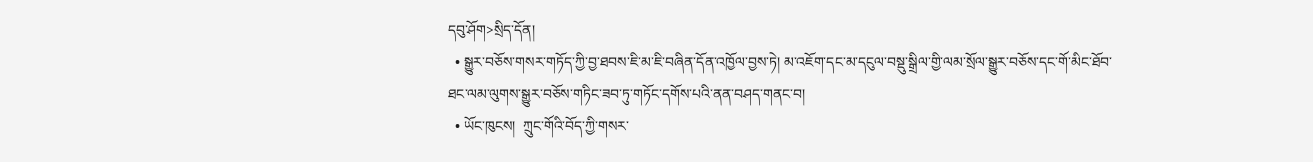དབུ་ཤོག>སྲིད་དོན།
  • སྒྱུར་བཅོས་གསར་གཏོད་ཀྱི་བྱ་ཐབས་ཇི་མ་ཇི་བཞིན་དོན་འཁྱོལ་བྱས་ཏེ། མ་འཇོག་དང་མ་དངུལ་བསྡུ་སྒྲིལ་གྱི་ལམ་སྲོལ་སྒྱུར་བཅོས་དང་གོ་མིང་ཐོབ་ཐང་ལམ་ལུགས་སྒྱུར་བཅོས་གཏིང་ཟབ་ཏུ་གཏོང་དགོས་པའི་ནན་བཤད་གནང་བ།
  • ཡོང་ཁུངས།  ཀྲུང་གོའི་བོད་ཀྱི་གསར་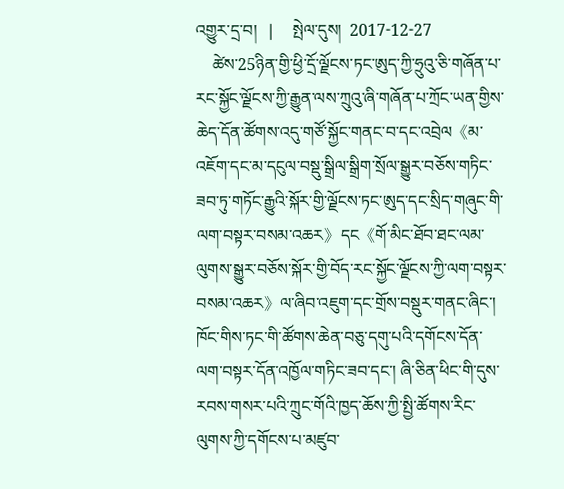འགྱུར་དྲ་བ།   |     སྤེལ་དུས།  2017-12-27
    ཚེས་25ཉིན་གྱི་ཕྱི་དྲོ་ལྗོངས་ཏང་ཨུད་ཀྱི་ཧྲུའུ་ཅི་གཞོན་པ་རང་སྐྱོང་ལྗོངས་ཀྱི་རྒྱུན་ལས་ཀྲུའུ་ཞི་གཞོན་པ་ཀྲོང་ཡན་གྱིས་ཆེད་དོན་ཚོགས་འདུ་གཙོ་སྐྱོང་གནང་བ་དང་འབྲེལ《མ་འཇོག་དང་མ་དངུལ་བསྡུ་སྒྲིལ་སྒྲིག་སྲོལ་སྒྱུར་བཅོས་གཏིང་ཟབ་ཏུ་གཏོང་རྒྱུའི་སྐོར་གྱི་ལྗོངས་ཏང་ཨུད་དང་སྲིད་གཞུང་གི་ལག་བསྟར་བསམ་འཆར》དང《གོ་མིང་ཐོབ་ཐང་ལམ་ལུགས་སྒྱུར་བཅོས་སྐོར་གྱི་བོད་རང་སྐྱོང་ལྗོངས་ཀྱི་ལག་བསྟར་བསམ་འཆར》ལ་ཞིབ་འཇུག་དང་གྲོས་བསྡུར་གནང་ཞིང་། ཁོང་གིས་ཏང་གི་ཚོགས་ཆེན་བཅུ་དགུ་པའི་དགོངས་དོན་ལག་བསྟར་དོན་འཁྱོལ་གཏིང་ཟབ་དང་། ཞི་ཅིན་ཕིང་གི་དུས་རབས་གསར་པའི་ཀྲུང་གོའི་ཁྱད་ཆོས་ཀྱི་སྤྱི་ཚོགས་རིང་ལུགས་ཀྱི་དགོངས་པ་མཛུབ་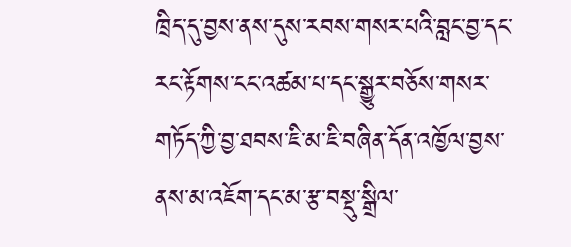ཁྲིད་དུ་བྱས་ནས་དུས་རབས་གསར་པའི་བླང་བྱ་དང་རང་རྟོགས་ངང་འཚམ་པ་དང་སྒྱུར་བཅོས་གསར་གཏོད་ཀྱི་བྱ་ཐབས་ཇི་མ་ཇི་བཞིན་དོན་འཁྱོལ་བྱས་ནས་མ་འཇོག་དང་མ་རྩ་བསྡུ་སྒྲིལ་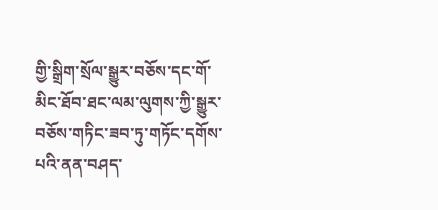གྱི་སྒྲིག་སྲོལ་སྒྱུར་བཅོས་དང་གོ་མིང་ཐོབ་ཐང་ལམ་ལུགས་ཀྱི་སྒྱུར་བཅོས་གཏིང་ཟབ་ཏུ་གཏོང་དགོས་པའི་ནན་བཤད་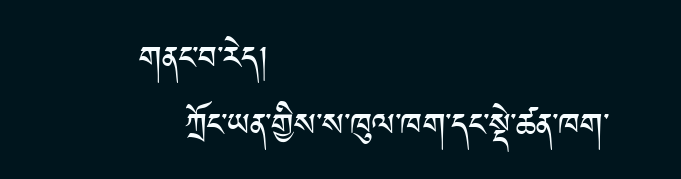གནང་བ་རེད།
    ཀྲོང་ཡན་གྱིས་ས་ཁུལ་ཁག་དང་སྡེ་ཚན་ཁག་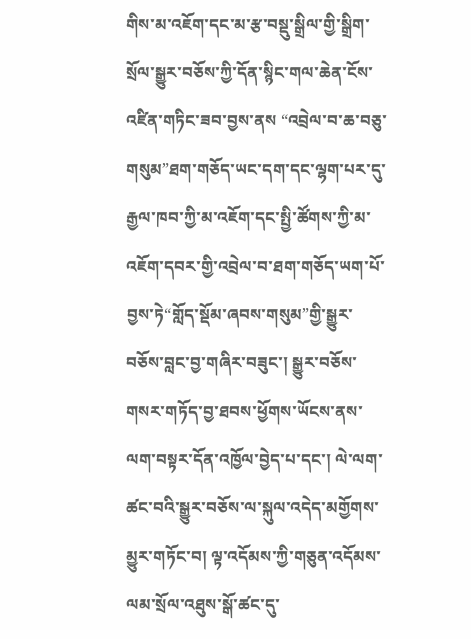གིས་མ་འཇོག་དང་མ་རྩ་བསྡུ་སྒྲིལ་གྱི་སྒྲིག་སྲོལ་སྒྱུར་བཅོས་ཀྱི་དོན་སྙིང་གལ་ཆེན་ངོས་འཛིན་གཏིང་ཟབ་བྱས་ནས “འབྲེལ་བ་ཆ་བཅུ་གསུམ”ཐག་གཅོད་ཡང་དག་དང་ལྷག་པར་དུ་རྒྱལ་ཁབ་ཀྱི་མ་འཇོག་དང་སྤྱི་ཚོགས་ཀྱི་མ་འཇོག་དབར་གྱི་འབྲེལ་བ་ཐག་གཅོད་ཡག་པོ་བྱས་ཏེ“གློད་སྡོམ་ཞབས་གསུམ”གྱི་སྒྱུར་བཅོས་བླང་བྱ་གཞིར་བཟུང་། སྒྱུར་བཅོས་གསར་གཏོད་བྱ་ཐབས་ཕྱོགས་ཡོངས་ནས་ལག་བསྟར་དོན་འཁྱོལ་བྱེད་པ་དང་། ལེ་ལག་ཚང་བའི་སྒྱུར་བཅོས་ལ་སྐུལ་འདེད་མགྱོགས་མྱུར་གཏོང་བ། ལྟ་འདོམས་ཀྱི་གཅུན་འདོམས་ལམ་སྲོལ་འཐུས་སྒོ་ཚང་དུ་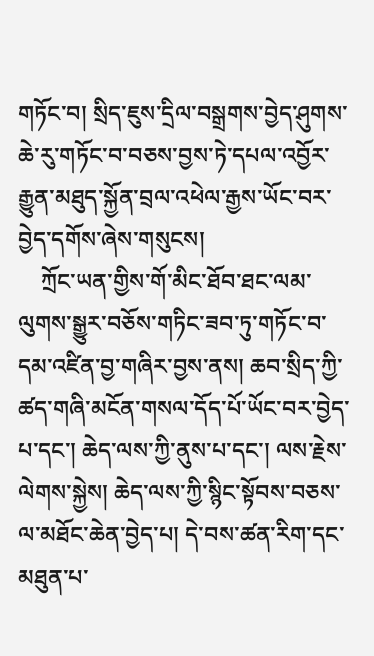གཏོང་བ། སྲིད་ཇུས་དྲིལ་བསྒྲགས་བྱེད་ཤུགས་ཆེ་རུ་གཏོང་བ་བཅས་བྱས་ཏེ་དཔལ་འབྱོར་རྒྱུན་མཐུད་སྐྱོན་བྲལ་འཕེལ་རྒྱས་ཡོང་བར་བྱེད་དགོས་ཞེས་གསུངས།
    ཀྲོང་ཡན་གྱིས་གོ་མིང་ཐོབ་ཐང་ལམ་ལུགས་སྒྱུར་བཅོས་གཏིང་ཟབ་ཏུ་གཏོང་བ་དམ་འཛིན་བྱ་གཞིར་བྱས་ནས། ཆབ་སྲིད་ཀྱི་ཚད་གཞི་མངོན་གསལ་དོད་པོ་ཡོང་བར་བྱེད་པ་དང་། ཆེད་ལས་ཀྱི་ནུས་པ་དང་། ལས་རྗེས་ལེགས་སྐྱེས། ཆེད་ལས་ཀྱི་སྙིང་སྟོབས་བཅས་ལ་མཐོང་ཆེན་བྱེད་པ། དེ་བས་ཚན་རིག་དང་མཐུན་པ་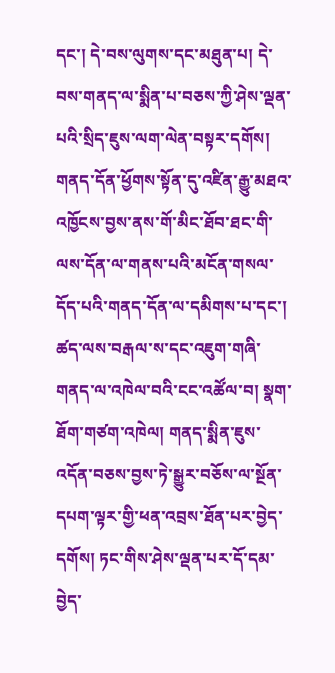དང་། དེ་བས་ལུགས་དང་མཐུན་པ། དེ་བས་གནད་ལ་སྨིན་པ་བཅས་ཀྱི་ཤེས་ལྡན་པའི་སྲིད་ཇུས་ལག་ལེན་བསྟར་དགོས། གནད་དོན་ཕྱོགས་སྟོན་དུ་འཛིན་རྒྱུ་མཐའ་འཁྱོངས་བྱས་ནས་གོ་མིང་ཐོབ་ཐང་གི་ལས་དོན་ལ་གནས་པའི་མངོན་གསལ་དོད་པའི་གནད་དོན་ལ་དམིགས་པ་དང་། ཚད་ལས་བརྒལ་ས་དང་འཇུག་གཞི་གནད་ལ་འཁེལ་བའི་ངང་འཚོལ་བ། སྣག་ཐོག་གཙག་འཁེལ། གནད་སྨིན་ཇུས་འདོན་བཅས་བྱས་ཏེ་སྒྱུར་བཅོས་ལ་སྔོན་དཔག་ལྟར་གྱི་ཕན་འབྲས་ཐོན་པར་བྱེད་དགོས། ཏང་གིས་ཤེས་ལྡན་པར་དོ་དམ་བྱེད་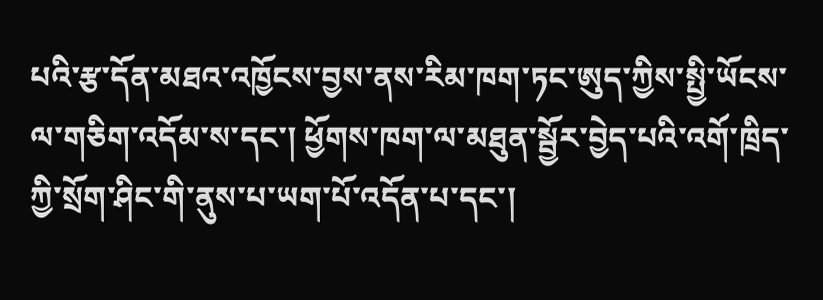པའི་རྩ་དོན་མཐའ་འཁྱོངས་བྱས་ནས་རིམ་ཁག་ཏང་ཨུད་ཀྱིས་སྤྱི་ཡོངས་ལ་གཅིག་འདོམ་ས་དང་། ཕྱོགས་ཁག་ལ་མཐུན་སྦྱོར་བྱེད་པའི་འགོ་ཁྲིད་ཀྱི་སྲོག་ཤིང་གི་ནུས་པ་ཡག་པོ་འདོན་པ་དང་།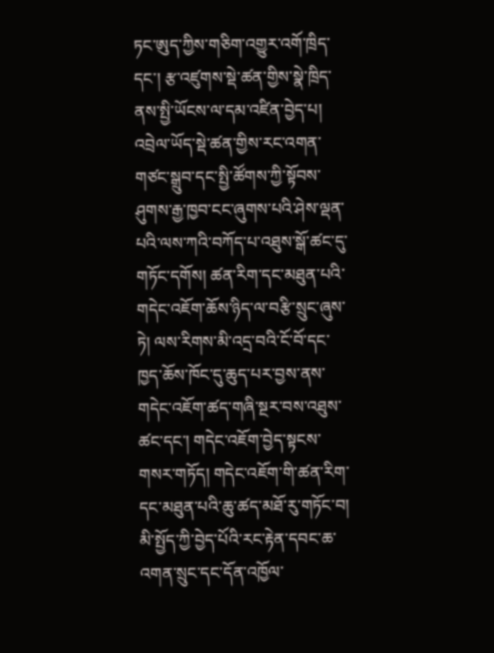ཏང་ཨུད་ཀྱིས་གཅིག་འགྱུར་འགོ་ཁྲིད་དང་། རྩ་འཛུགས་སྡེ་ཚན་གྱིས་སྣེ་ཁྲིད་ནས་སྤྱི་ཡོངས་ལ་དམ་འཛིན་བྱེད་པ། འབྲེལ་ཡོད་སྡེ་ཚན་གྱིས་རང་འགན་གཙང་སྒྲུབ་དང་སྤྱི་ཚོགས་ཀྱི་སྟོབས་ཤུགས་རྒྱ་ཁྱབ་ངང་ཞུགས་པའི་ཤེས་ལྡན་པའི་ལས་ཀའི་བཀོད་པ་འཐུས་སྒོ་ཚང་དུ་གཏོང་དགོས། ཚན་རིག་དང་མཐུན་པའི་གདེང་འཇོག་ཆོས་ཉིད་ལ་བརྩི་སྲུང་ཞུས་ཏེ། ལས་རིགས་མི་འདྲ་བའི་ངོ་བོ་དང་ཁྱད་ཆོས་ཁོང་དུ་ཆུད་པར་བྱས་ནས་གདེང་འཇོག་ཚད་གཞི་སྔར་བས་འཐུས་ཚང་དང་། གདེང་འཇོག་བྱེད་སྟངས་གསར་གཏོད། གདེང་འཇོག་གི་ཚན་རིག་དང་མཐུན་པའི་ཆུ་ཚད་མཐོ་རུ་གཏོང་བ། མི་སྤྱོད་ཀྱི་བྱེད་པོའི་རང་རྟེན་དབང་ཆ་འགན་སྲུང་དང་དོན་འཁྱོལ་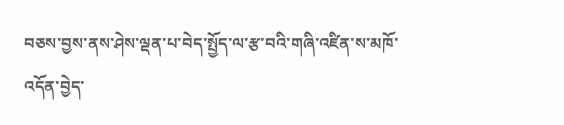བཅས་བྱས་ནས་ཤེས་ལྡན་པ་བེད་སྤྱོད་ལ་རྩ་བའི་གཞི་འཛིན་ས་མཁོ་འདོན་བྱེད་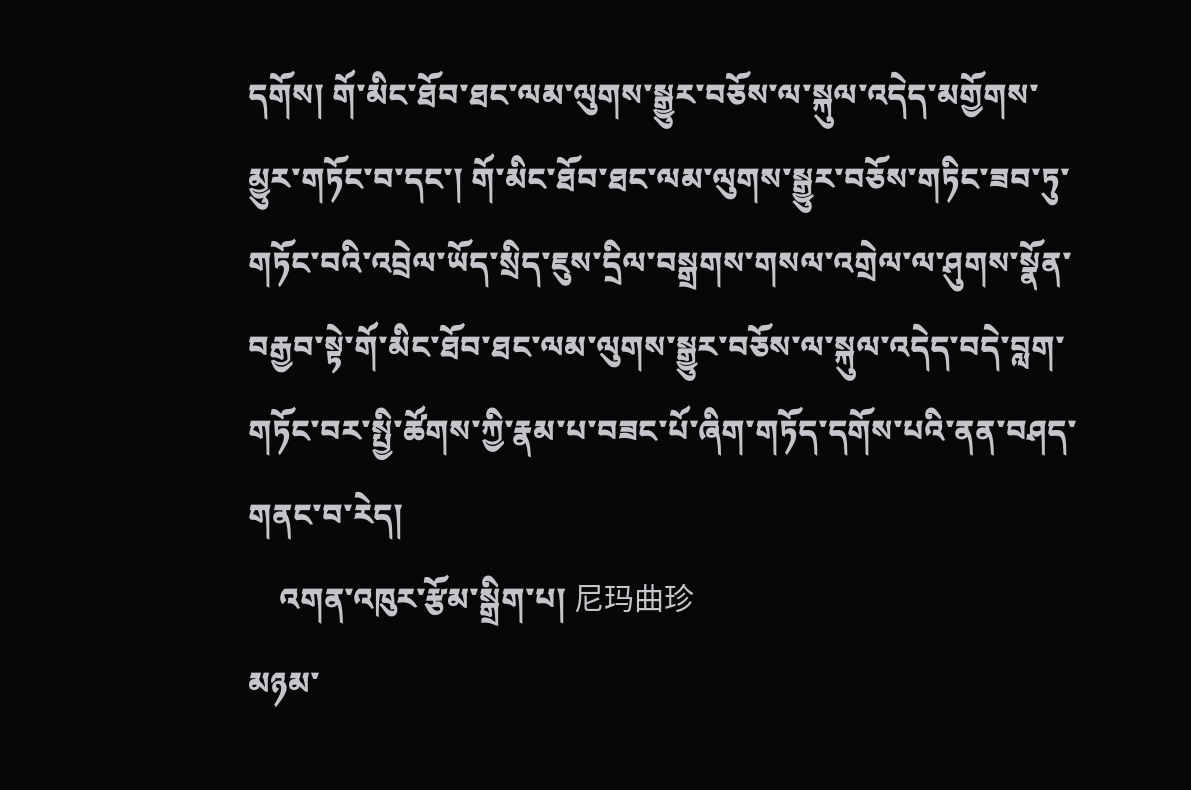དགོས། གོ་མིང་ཐོབ་ཐང་ལམ་ལུགས་སྒྱུར་བཅོས་ལ་སྐུལ་འདེད་མགྱོགས་མྱུར་གཏོང་བ་དང་། གོ་མིང་ཐོབ་ཐང་ལམ་ལུགས་སྒྱུར་བཅོས་གཏིང་ཟབ་ཏུ་གཏོང་བའི་འབྲེལ་ཡོད་སྲིད་ཇུས་དྲིལ་བསྒྲགས་གསལ་འགྲེལ་ལ་ཤུགས་སྣོན་བརྒྱབ་སྟེ་གོ་མིང་ཐོབ་ཐང་ལམ་ལུགས་སྒྱུར་བཅོས་ལ་སྐུལ་འདེད་བདེ་བླག་གཏོང་བར་སྤྱི་ཚོགས་ཀྱི་རྣམ་པ་བཟང་པོ་ཞིག་གཏོད་དགོས་པའི་ནན་བཤད་གནང་བ་རེད།
    འགན་འཁུར་རྩོམ་སྒྲིག་པ། 尼玛曲珍
མཉམ་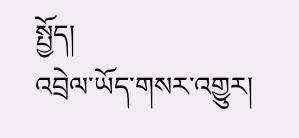སྤྱོད།
འབྲེལ་ཡོད་གསར་འགྱུར།